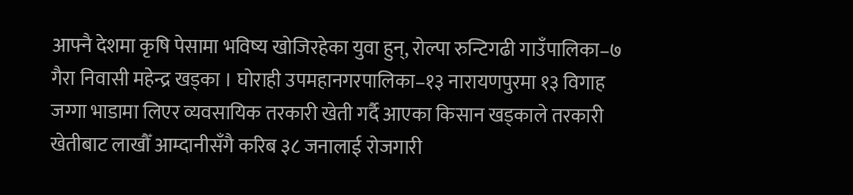आफ्नै देशमा कृषि पेसामा भविष्य खोजिरहेका युवा हुन्, रोल्पा रुन्टिगढी गाउँपालिका–७ गैरा निवासी महेन्द्र खड्का । घोराही उपमहानगरपालिका–१३ नारायणपुरमा १३ विगाह जग्गा भाडामा लिएर व्यवसायिक तरकारी खेती गर्दै आएका किसान खड्काले तरकारी खेतीबाट लाखौँ आम्दानीसँगै करिब ३८ जनालाई रोजगारी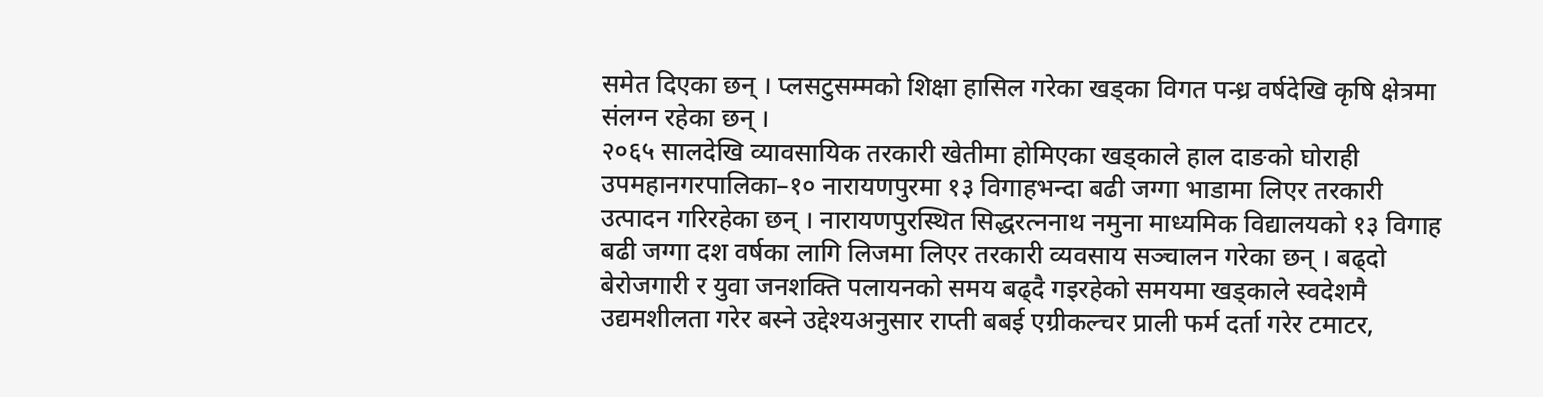समेत दिएका छन् । प्लसटुसम्मको शिक्षा हासिल गरेका खड्का विगत पन्ध्र वर्षदेखि कृषि क्षेत्रमा संलग्न रहेका छन् ।
२०६५ सालदेखि व्यावसायिक तरकारी खेतीमा होमिएका खड्काले हाल दाङको घोराही उपमहानगरपालिका–१० नारायणपुरमा १३ विगाहभन्दा बढी जग्गा भाडामा लिएर तरकारी उत्पादन गरिरहेका छन् । नारायणपुरस्थित सिद्धरत्ननाथ नमुना माध्यमिक विद्यालयको १३ विगाह बढी जग्गा दश वर्षका लागि लिजमा लिएर तरकारी व्यवसाय सञ्चालन गरेका छन् । बढ्दो बेरोजगारी र युवा जनशक्ति पलायनको समय बढ्दै गइरहेको समयमा खड्काले स्वदेशमै उद्यमशीलता गरेर बस्ने उद्देश्यअनुसार राप्ती बबई एग्रीकल्चर प्राली फर्म दर्ता गरेर टमाटर,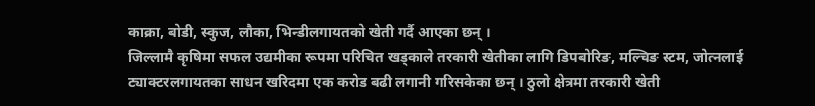काक्रा, बोडी, स्कुज, लौका, भिन्डीलगायतको खेती गर्दै आएका छन् ।
जिल्लामै कृषिमा सफल उद्यमीका रूपमा परिचित खड्काले तरकारी खेतीका लागि डिपबोरिङ, मल्चिङ स्टम, जोत्नलाई ट्याक्टरलगायतका साधन खरिदमा एक करोड बढी लगानी गरिसकेका छन् । ठुलो क्षेत्रमा तरकारी खेती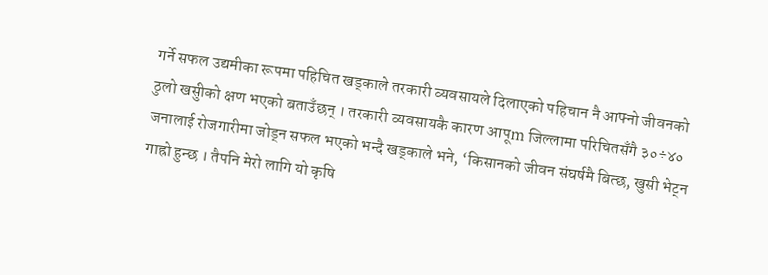गर्ने सफल उद्यमीका रूपमा पहिचित खड्काले तरकारी व्यवसायले दिलाएको पहिचान नै आफ्नो जीवनको ठुलो खसुीको क्षण भएको बताउँछन् । तरकारी व्यवसायकै कारण आपूm जिल्लामा परिचितसँगै ३०÷४० जनालाई रोजगारीमा जोड्न सफल भएको भन्दै खड्काले भने, ‘किसानको जीवन संघर्षमै बित्छ, खुसी भेट्न गाह्रो हुन्छ । तैपनि मेरो लागि यो कृषि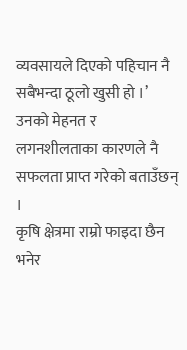व्यवसायले दिएको पहिचान नै सबैभन्दा ठूलो खुसी हो ।’ उनको मेहनत र लगनशीलताका कारणले नै सफलता प्राप्त गरेको बताउँछन् ।
कृषि क्षेत्रमा राम्रो फाइदा छैन भनेर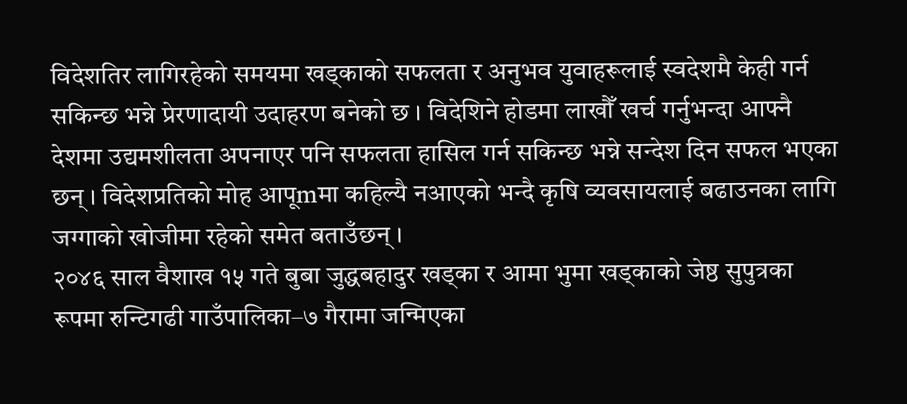विदेशतिर लागिरहेको समयमा खड्काको सफलता र अनुभव युवाहरूलाई स्वदेशमै केही गर्न सकिन्छ भन्ने प्रेरणादायी उदाहरण बनेको छ । विदेशिने होडमा लाखौँ खर्च गर्नुभन्दा आफ्नै देशमा उद्यमशीलता अपनाएर पनि सफलता हासिल गर्न सकिन्छ भन्ने सन्देश दिन सफल भएका छन् । विदेशप्रतिको मोह आपूmमा कहिल्यै नआएको भन्दै कृषि व्यवसायलाई बढाउनका लागि जग्गाको खोजीमा रहेको समेत बताउँछन् ।
२०४६ साल वैशाख १५ गते बुबा जुद्धबहादुर खड्का र आमा भुमा खड्काको जेष्ठ सुपुत्रका रूपमा रुन्टिगढी गाउँपालिका–७ गैरामा जन्मिएका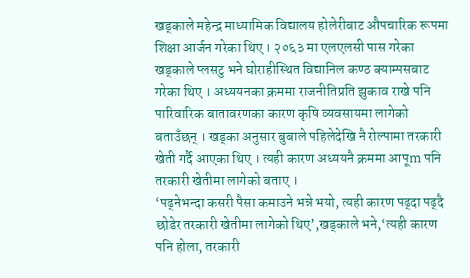खड्काले महेन्द्र माध्यामिक विद्यालय होलेरीबाट औपचारिक रूपमा शिक्षा आर्जन गरेका थिए । २०६३ मा एलएलसी पास गरेका खड्काले प्लसटु भने घोराहीस्थित विद्यानिल कण्ठ क्याम्पसबाट गरेका थिए । अध्ययनका क्रममा राजनीतिप्रति झुकाव राखे पनि पारिवारिक बातावरणका कारण कृषि व्यवसायमा लागेको बताउँछन् । खड्का अनुसार बुबाले पहिलेदेखि नै रोल्पामा तरकारी खेती गर्दै आएका थिए । त्यही कारण अध्ययनै क्रममा आपूm पनि तरकारी खेतीमा लागेको बताए ।
‘पढ्नेभन्दा कसरी पैसा कमाउने भन्ने भयो, त्यही कारण पढ्दा पढ्दै छोडेर तरकारी खेतीमा लागेको थिए’,खड्काले भने,‘त्यही कारण पनि होला, तरकारी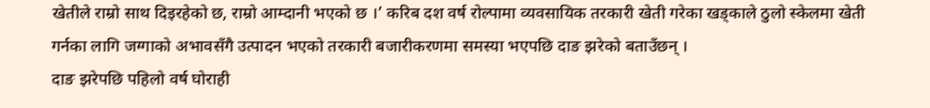खेतीले राम्रो साथ दिइरहेको छ, राम्रो आम्दानी भएको छ ।’ करिब दश वर्ष रोल्पामा व्यवसायिक तरकारी खेती गरेका खड्काले ठुलो स्केलमा खेती गर्नका लागि जग्गाको अभावसँगै उत्पादन भएको तरकारी बजारीकरणमा समस्या भएपछि दाङ झरेको बताउँछन् ।
दाङ झरेपछि पहिलो वर्ष घोराही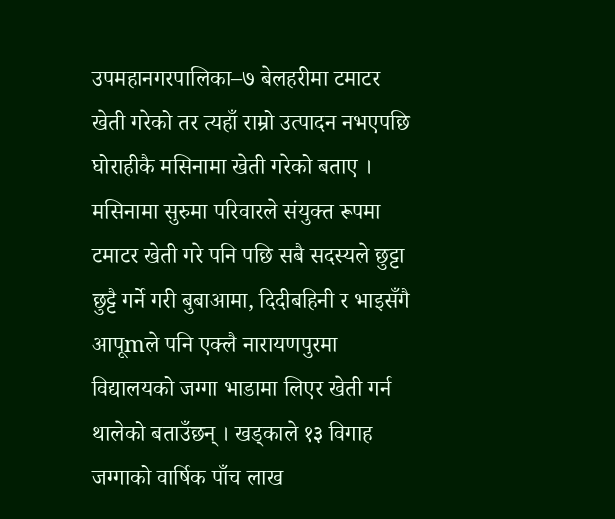उपमहानगरपालिका–७ बेलहरीमा टमाटर खेती गरेको तर त्यहाँ राम्रो उत्पादन नभएपछि घोराहीकै मसिनामा खेती गरेको बताए । मसिनामा सुरुमा परिवारले संयुक्त रूपमा टमाटर खेती गरे पनि पछि सबै सदस्यले छुट्टा छुट्टै गर्ने गरी बुबाआमा, दिदीबहिनी र भाइसँगै आपूmले पनि एक्लै नारायणपुरमा विद्यालयको जग्गा भाडामा लिएर खेती गर्न थालेको बताउँछन् । खड्काले १३ विगाह जग्गाको वार्षिक पाँच लाख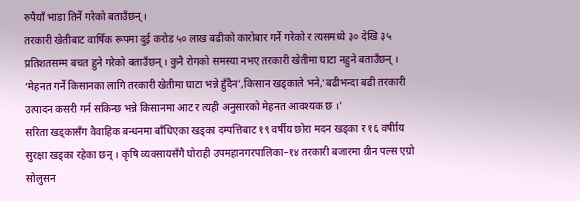रुपैयाँ भाडा तिर्ने गरेको बताउँछन् ।
तरकारी खेतीबाट वार्षिक रूपमा दुई करोड ५० लाख बढीको कारोबार गर्ने गरेको र त्यसमध्ये ३० देखि ३५ प्रतिशतसम्म बचत हुने गरेको बताउँछन् । कुनै रोगको समस्या नभए तरकारी खेतीमा घाटा नहुने बताउँछन् । ‘मेहनत गर्ने किसानका लागि तरकारी खेतीमा घाटा भन्ने हुँदैन’,किसान खड्काले भने,‘बढीभन्दा बढी तरकारी उत्पादन कसरी गर्न सकिन्छ भन्ने किसानमा आट र त्यही अनुसारको मेहनत आवश्यक छ ।’
सरिता खड्कासँग वैवाहिक बन्धनमा बाँधिएका खड्का दम्पत्तिबाट १९ वर्षीय छोरा मदन खड्का र १६ वर्षीाय सुरक्षा खड्का रहेका छन् । कृषि व्यवसायसँगै घोराही उपमहानगरपालिका–१४ तरकारी बजारमा ग्रीन पल्स एग्रो सोलुसन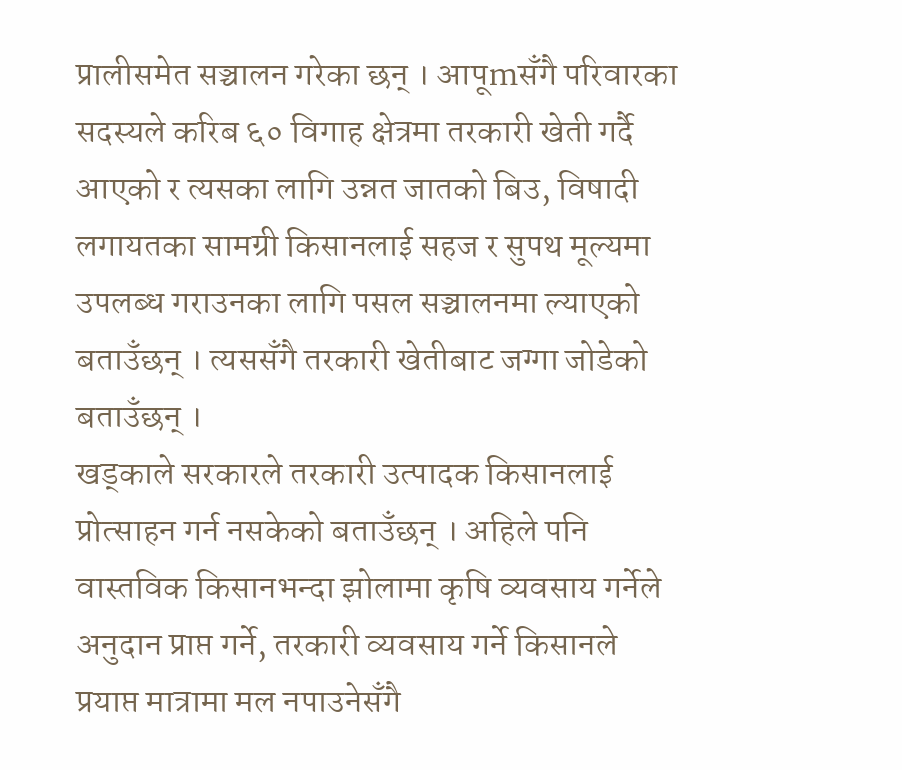प्रालीसमेत सञ्चालन गरेका छन् । आपूmसँगै परिवारका सदस्यले करिब ६० विगाह क्षेत्रमा तरकारी खेती गर्दै आएको र त्यसका लागि उन्नत जातको बिउ, विषादी लगायतका सामग्री किसानलाई सहज र सुपथ मूल्यमा उपलब्ध गराउनका लागि पसल सञ्चालनमा ल्याएको बताउँछन् । त्यससँगै तरकारी खेतीबाट जग्गा जोडेको बताउँछन् ।
खड्काले सरकारले तरकारी उत्पादक किसानलाई प्रोत्साहन गर्न नसकेको बताउँछन् । अहिले पनि वास्तविक किसानभन्दा झोलामा कृषि व्यवसाय गर्नेले अनुदान प्राप्त गर्ने, तरकारी व्यवसाय गर्ने किसानले प्रयाप्त मात्रामा मल नपाउनेसँगै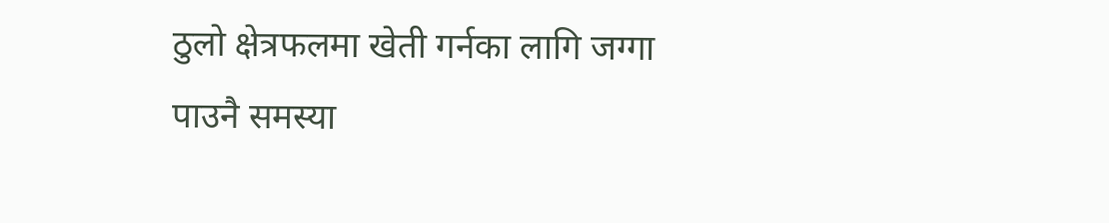ठुलो क्षेत्रफलमा खेती गर्नका लागि जग्गा पाउनै समस्या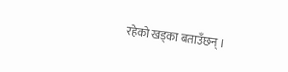रहेको खड्का बताउँछन् ।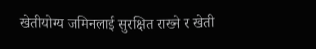खेतीयोग्य जमिनलाई सुरक्षित राख्ने र खेती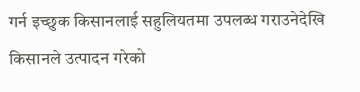गर्न इच्छुक किसानलाई सहुलियतमा उपलब्ध गराउनेदेखि किसानले उत्पादन गरेको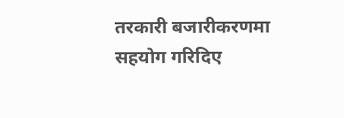तरकारी बजारीकरणमा सहयोग गरिदिए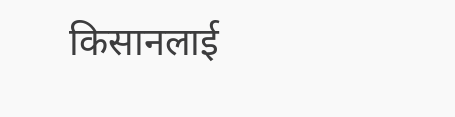किसानलाई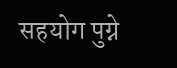सहयोग पुग्ने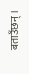बताउँछन् ।